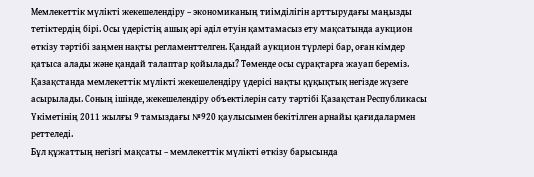Мемлекеттік мүлікті жекешелендіру – экономиканың тиімділігін арттырудағы маңызды тетіктердің бірі. Осы үдерістің ашық әрі әділ өтуін қамтамасыз ету мақсатында аукцион өткізу тәртібі заңмен нақты регламенттелген. Қандай аукцион түрлері бар, оған кімдер қатыса алады және қандай талаптар қойылады? Төменде осы сұрақтарға жауап береміз.
Қазақстанда мемлекеттік мүлікті жекешелендіру үдерісі нақты құқықтық негізде жүзеге асырылады. Соның ішінде, жекешелендіру объектілерін сату тәртібі Қазақстан Республикасы Үкіметінің 2011 жылғы 9 тамыздағы №920 қаулысымен бекітілген арнайы қағидалармен реттеледі.
Бұл құжаттың негізгі мақсаты – мемлекеттік мүлікті өткізу барысында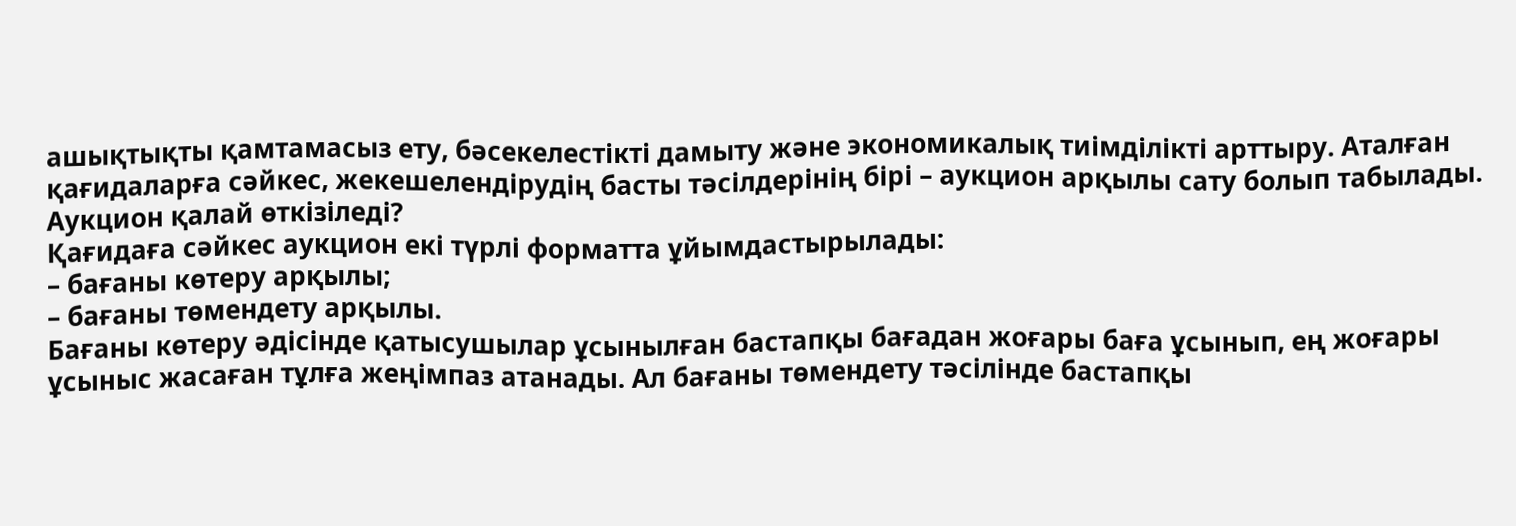ашықтықты қамтамасыз ету, бәсекелестікті дамыту және экономикалық тиімділікті арттыру. Аталған қағидаларға сәйкес, жекешелендірудің басты тәсілдерінің бірі – аукцион арқылы сату болып табылады.
Аукцион қалай өткізіледі?
Қағидаға сәйкес аукцион екі түрлі форматта ұйымдастырылады:
– бағаны көтеру арқылы;
– бағаны төмендету арқылы.
Бағаны көтеру әдісінде қатысушылар ұсынылған бастапқы бағадан жоғары баға ұсынып, ең жоғары ұсыныс жасаған тұлға жеңімпаз атанады. Ал бағаны төмендету тәсілінде бастапқы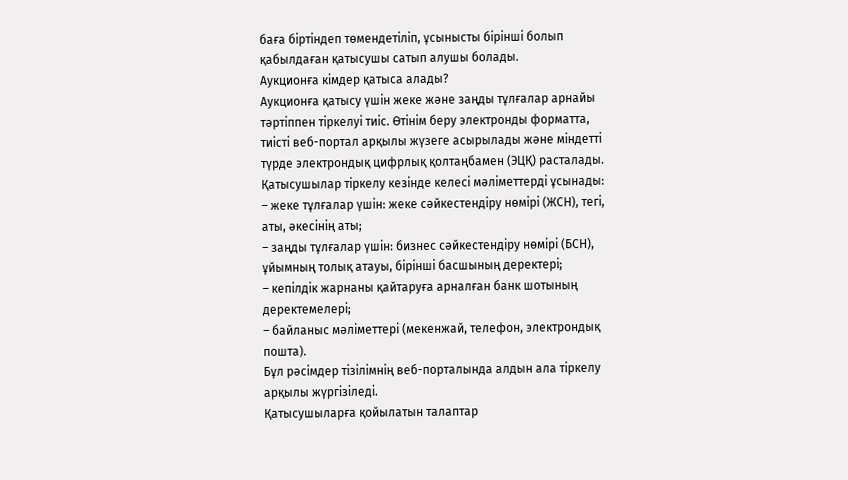баға біртіндеп төмендетіліп, ұсынысты бірінші болып қабылдаған қатысушы сатып алушы болады.
Аукционға кімдер қатыса алады?
Аукционға қатысу үшін жеке және заңды тұлғалар арнайы тәртіппен тіркелуі тиіс. Өтінім беру электронды форматта, тиісті веб-портал арқылы жүзеге асырылады және міндетті түрде электрондық цифрлық қолтаңбамен (ЭЦҚ) расталады.
Қатысушылар тіркелу кезінде келесі мәліметтерді ұсынады:
– жеке тұлғалар үшін: жеке сәйкестендіру нөмірі (ЖСН), тегі, аты, әкесінің аты;
– заңды тұлғалар үшін: бизнес сәйкестендіру нөмірі (БСН), ұйымның толық атауы, бірінші басшының деректері;
– кепілдік жарнаны қайтаруға арналған банк шотының деректемелері;
– байланыс мәліметтері (мекенжай, телефон, электрондық пошта).
Бұл рәсімдер тізілімнің веб-порталында алдын ала тіркелу арқылы жүргізіледі.
Қатысушыларға қойылатын талаптар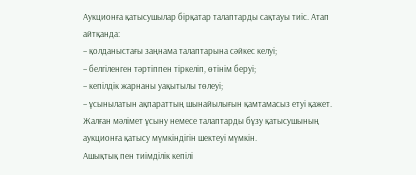Аукционға қатысушылар бірқатар талаптарды сақтауы тиіс. Атап айтқанда:
– қолданыстағы заңнама талаптарына сәйкес келуі;
– белгіленген тәртіппен тіркеліп, өтінім беруі;
– кепілдік жарнаны уақытылы төлеуі;
– ұсынылатын ақпараттың шынайылығын қамтамасыз етуі қажет.
Жалған мәлімет ұсыну немесе талаптарды бұзу қатысушының аукционға қатысу мүмкіндігін шектеуі мүмкін.
Ашықтық пен тиімділік кепілі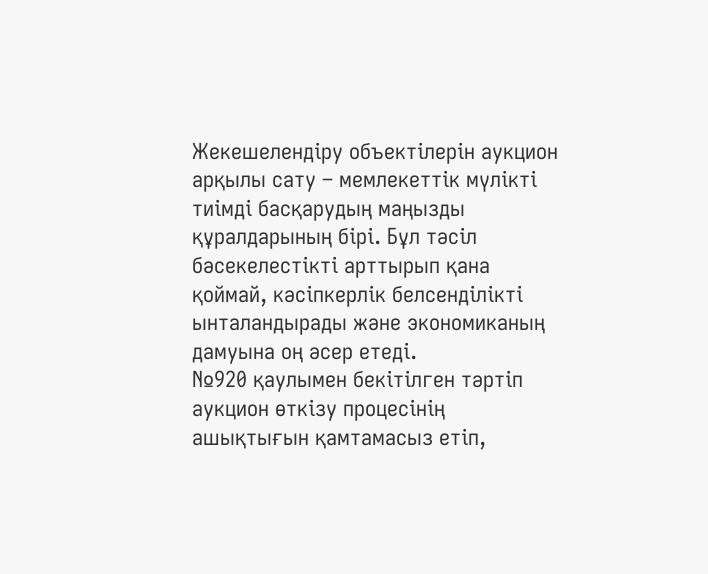Жекешелендіру объектілерін аукцион арқылы сату – мемлекеттік мүлікті тиімді басқарудың маңызды құралдарының бірі. Бұл тәсіл бәсекелестікті арттырып қана қоймай, кәсіпкерлік белсенділікті ынталандырады және экономиканың дамуына оң әсер етеді.
№920 қаулымен бекітілген тәртіп аукцион өткізу процесінің ашықтығын қамтамасыз етіп,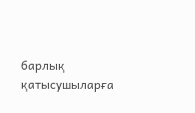барлық қатысушыларға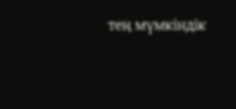тең мүмкіндік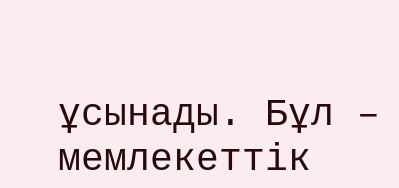ұсынады. Бұл – мемлекеттік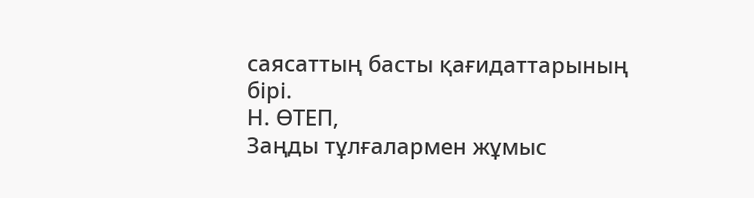саясаттың басты қағидаттарының бірі.
Н. ӨТЕП,
Заңды тұлғалармен жұмыс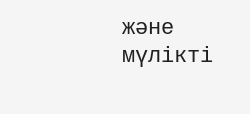және мүлікті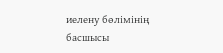иелену бөлімінің басшысы